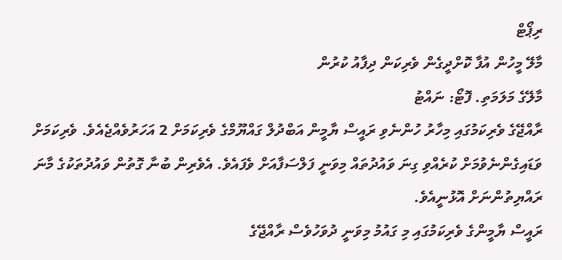ރިޕޯޓް
މާލޭ މީހުން އުފާ ކޮށްދީގެން ވެރިކަން ދިފާއު ކުރުން
މާލޭގެ މަލަމަތި. ފޮޓޯ: ނައްޓު
ރާއްޖޭގެ ވެރިކަމުގައި މިހާރު ހުންނެވި ރައީސް ޔާމީން އަބްދުލް ގައްޔޫމްގެ ވެރިކަމަށް 2 އަހަރުވެއްޖެއެވެ. ވެރިކަމަށް ވަޑައިގެންނެވުމަށް ކުރެއްވި ގިނަ ވައުދުތައް މިވަނީ ފަލްސަފާއަށް ވެފައެވެ. އެވެރިން ބުނާ ގޮތުން ވައުދުތަކުގެ މާނަ ރައްޔިތުންނަށް އޮޅުނީއެވެ.
ރައީސް ޔާމީންގެ ވެރިކަމުގައި މި ގައުމު މިވަނީ ދުވަހުވެސް ރާއްޖޭގެ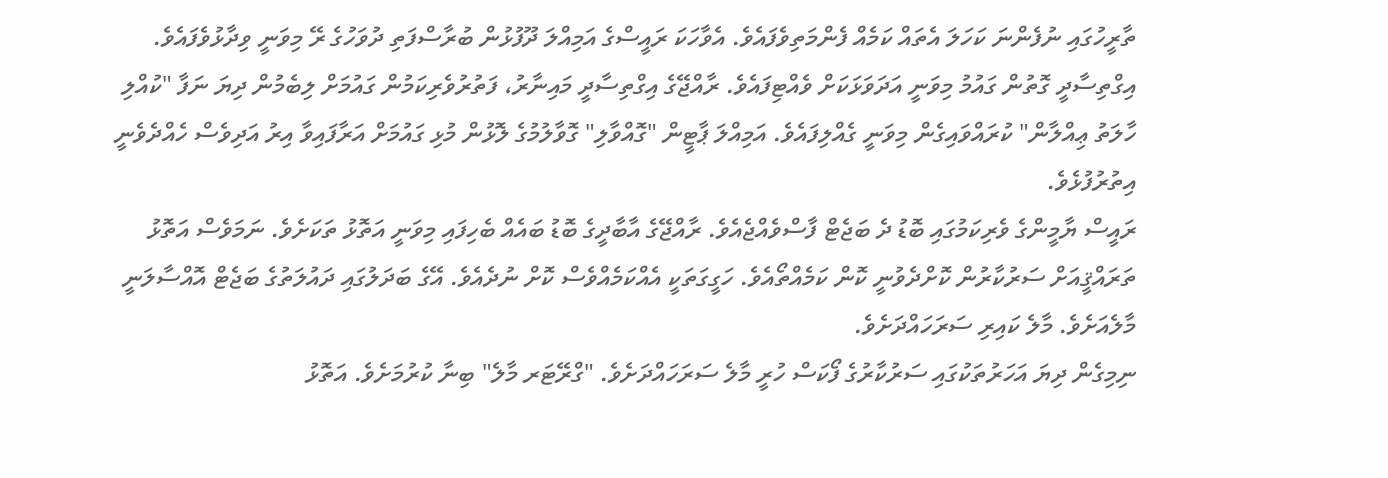ތާރީހުގައި ނުފެންނަ ކަހަލަ އެތައް ކަމެއް ފެންމަތިވެފައެވެ. އެވާހަކަ ރައީސްގެ އަމިއްލަ ދޫފުޅުން ބުރާސްފަތި ދުވަހުގެ ރޭ މިވަނީ ވިދާޅުވެފައެވެ.
އިގްތިސާދީ ގޮތުން ގައުމު މިވަނީ އަދަވަޅަކަށް ވެއްޓިފައެވެ. ރާއްޖޭގެ އިގްތިސާދީ މައިނާރު، ފަތުރުވެރިކަމުން ގައުމަށް ލިބެމުން ދިޔަ ނަފާ "ކުއްލި ހާލަތު ޢިއްލާން" ކުރައްވައިގެން މިވަނީ ގެއްލިފައެވެ. އަމިއްލަ ޕާޓީން "ގޮއްވާލި" ގޮވާލުމުގެ ލޮޅުން މުޅި ގައުމަށް އަރާފައިވާ އިރު އަދިވެސް ހެއްދެވެނީ އިތުރުފުޅެވެ.
ރައީސް ޔާމީންގެ ވެރިކަމުގައި ބޮޑު ދެ ބަޖެޓް ފާސްވެއްޖެއެވެ. ރާއްޖޭގެ އާބާދީގެ ބޮޑު ބައެއް ބެހިފައި މިވަނީ އަތޮޅު ތަކަށެވެ. ނަމަވެސް އަތޮޅު ތަރައްޤީއަށް ސަރުކާރުން ކޮށްދެވުނީ ކޮން ކަމެއްތޯއެވެ. ހަގީގަތަކީ އެއްކަމެއްވެސް ކޮށް ނުދެއެވެ. އޭގެ ބަދަލުގައި ދައުލަތުގެ ބަޖެޓް އޮއްސާލަނީ މާލެއަށެވެ. މާލެ ކައިރި ސަރަހައްދަށެވެ.
ނިމިގެން ދިޔަ އަހަރުތަކުގައި ސަރުކާރުގެ ފޯކަސް ހުރީ މާލެ ސަރަހައްދަށެވެ. "ގްރޭޓަރ މާލެ" ބިނާ ކުރުމަށެވެ. އަތޮޅު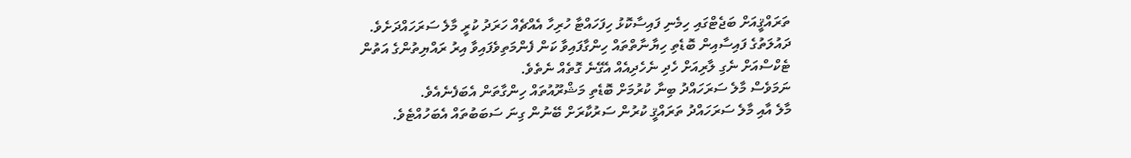ތަރައްޤީއަށް ބަޖެޓްގައި ހިމެނި ފައިސާކޮޅު ހިފަހައްޓާ ހުރިހާ އެއްޗެއް ހަރަދު ކުރީ މާލެ ސަރަހައްދަށެވެ.
ދައުލަތުގެ ފައިސާއިން ބޮޑެތި ހިޔާނާތްތައް ހިންގާފައިވާ ކަން ފެންމަތިވެފައިވާ އިރު ރައްޔިތުންގެ އަތުން ޓެކްސްއަށް ނެގި ލާރިއަށް ހެދި ނެހެދިއެއް އެގޭނެ ގޮތެއް ނެތެވެ.
ނަމަވެސް މާލެ ސަރަހައްދު ބިނާ ކުރުމަށް ބޮޑެތި މަޝްރޫއުތައް ހިންގާތަން އެބަފެނެއެވެ.
މާލެ އާއި މާލެ ސަރަހައްދު ތަރައްޤީ ކުރުން ސަރުކާރަށް ބޭނުން ގިނަ ސަބަބުތައް އެބަހުއްޓެވެ.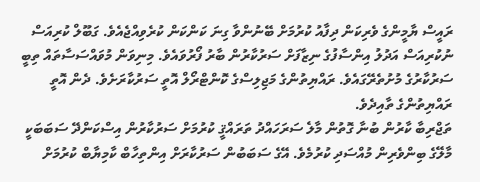ރައީސް ޔާމީންގެ ވެރިކަން ދިފާއު ކުރުމަށް ބޭނުންވާ ގިނަ ކަންކަން ކުރެވިއްޖެއެވެ. ގަބޫލް ކުރިއަސް ނުކުރިއަސް އަދުލު އިންސާފުގެ ނިޒާފަށް ސަރުކާރުން ބާރު ފޯރުވައެވެ. މިނިވަން މުވައްސަސާތައް ތިބީ ސަރުކާރުގެ މުށުތެރޭގައެވެ. ރައްޔިތުންގެ މަޖިލިސްގެ ކޮންޓްރޯލް އޮތީ ސަރުކާރަށެވެ. ދެން އޮތީ ރައްޔިތުންގެ ތާއިދެވެ.
ތަޖްރިބާ ކާރުން ބުނާ ގޮތުން މާލެ ސަރަހައްދު ތަރައްޤީ ކުރުމަށް ސަރުކާރުން އިސްކަންދޭ ސަބަބަކީ މާލޭގެ ބިންވެރިން މުއްސަދި ކުރުމެވެ. އޭގެ ސަބަބުން ސަރުކާރަށް އިންތިހާބް ކާމިޔާބް ކުރުމަށް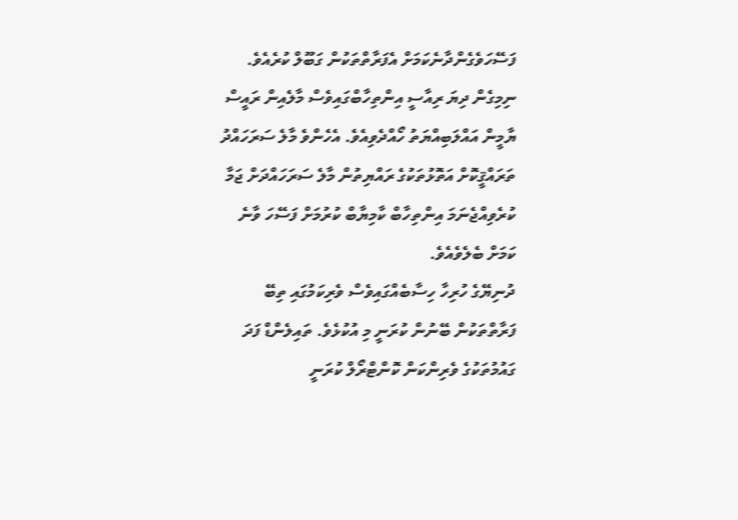ފަސޭހަވެގެންދާނެކަމަށް އެފަރާތްތަކުން ގަބޫލް ކުރެއެވެ.
ނިމިގެން ދިޔަ ރިއާސީ އިންތިހާބްގައިވެސް މާލެއިން ރައީސް ޔާމީން އައްލަބިއްޔަތު ހޯއްދެވިއެވެ. އެހެންވެ މާލެ ސަރަހައްދު ތަރައްޤީކޮށް އަތޮޅުތަކުގެ ރައްޔިތުން މާލެ ސަރަހައްދަށް ޖަމާ ކުރެވިއްޖެނަމަ އިންތިހާބް ކާމިޔާބް ކުރުމަށް ފަސޭހަ ވާނެ ކަމަށް ބެލެވެއެވެ.
ދުނިޔޭގެ ހުރިހާ ހިސާބެއްގައިވެސް ވެރިކަމުގައި ތިބޭ ފަރާތްތަކުން ބޭނުން ކުރަނީ މި އުކުޅެވެ. ތައިލެންޑް ފަދަ ގައުމުތަކުގެ ވެރިންކަން ކޮންޓްރޯލް ކުރަނީ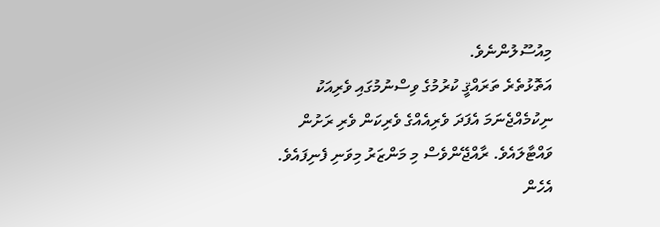މިއުސޫލުންނެވެ.
އަތޮޅުތެރެ ތަރައްޤީ ކުރުމުގެ ވިސްނުމުގައި ވެރިއަކު ނިކުމެއްޖެނަމަ އެފަދަ ވެރިއެއްގެ ވެރިކަން ވެރި ރަށުން ވައްޓާލައެވެ. ރާއްޖޭންވެސް މި މަންޒަރު މިވަނި ފެނިފައެވެ. އެހެން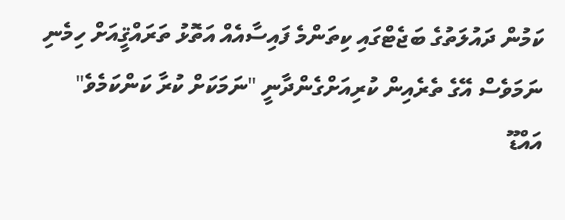ކަމުން ދައުލަތުގެ ބަޖެޓްގައި ކިތަންމެ ފައިސާއެއް އަތޮޅު ތަރައްޤީއަށް ހިމެނި ނަމަވެސް އޭގެ ތެރެއިން ކުރިއަށްގެންދާނީ "ނަމަކަށް ކުރާ ކަންކަމެވެ"
އައްޑޫ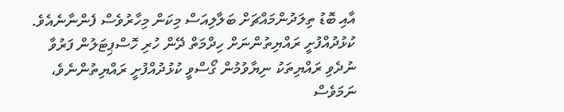އާއި ބޮޑު ތިލަދުންމައްޗަށް ބަލާލިއަސް މިކަން މިހާރުވެސް ފެންނާނެއެވެ. ކުޅުދުއްފުށީ ރައްޔިތުންނަށް ހިދްމަތް ދޭން ހުރި ހޮސްޕިޓަލުން ފަރުވާ ނުދެވި ރައްޔިތަކު ނިޔާވުމުން ގޯސްވީ ކުޅުދުއްފުށީ ރައްޔިތުންނެވެ، ނަމަވެސް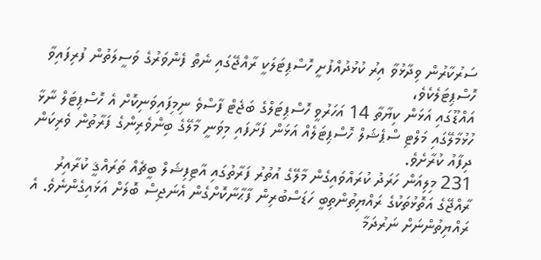ސަރުކާރުން ވިދާޅުވާ އިރު ކުޅުދުއްފުށީ ހޮސްޕިޓަލަކީ ރާއްޖޭގައި ނެތް ފެންވަރުގެ ވަސީލަތުން ފުރިފައިވާ ހޮސްޕިޓަލެކެވެ،
އައްޑޫގައި އަޅަން ކިޔާތާ 14 އަހަރުވީ ހޮސްޕިޓަލްގެ ބަޖެޓް ފާސްވެ ނިމިފައިވަނިކޮށް އެ ހޮސްޕިޓަލް ނާޅާ ހުޅުމާލޭގައި މަލްޓި ސްޕެޝަލް ހޮސްޕިޓަލެއް އަޅަން ފަށާފައި މިވަނީ މާލޭގެ ބިންވެރިންގެ ފަރާތުން ވެރިކަން ދިފާއު ކުރާށެވެ.
231 މިލިއަން ހަރަދު ކުރައްވައިގެން މާލޭގެ އުތުރު ފަރާތުގައި އާޓިފިޝަލް ބީޗެއް ތަރައްޤީ ކުރާއިރު ރާއްޖޭގެ އަތޮޅުތަކުގެ ރައްޔިތުންތިބީ ހަޑަސްބުރިން ފާޙާނާކޮށްގެން އެނަޖިސް ބޮލަށް އަޅައިގެންނެވެ. އެ ރައްޔިތުންނަށް ނަރުދަމާ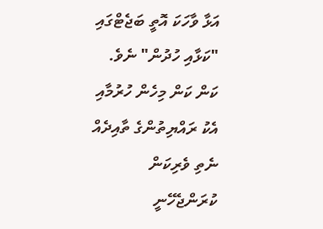އަޅާ ވާހަކަ އޮތީ ބަޖެޓްގައި "ކަޅާއި ހުދުން" ނެވެ.
ކަން ކަން މިހެން ހުރުމާއި އެކު ރައްޔިތުންގެ ތާއިދެއް ނެތި ވެރިކަން ކުރަންޖެހޭނީ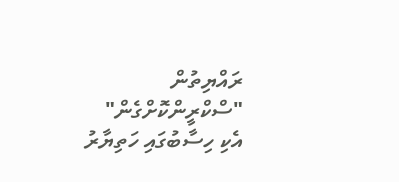ރައްޔިތުން "ސްކްރީންކޮށްގެން" އެކި ހިސާބުގައި ހަތިޔާރު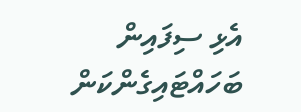އެޅި ސިފައިން ބަހައްޓައިގެންކަން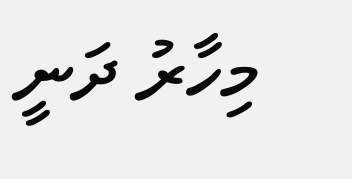މިހާރު ދަނީ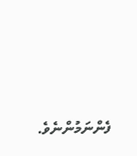ފެންނަމުންނެވެ.